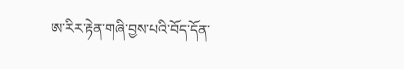ཨ་རིར་རྟེན་གཞི་བྱས་པའི་བོད་དོན་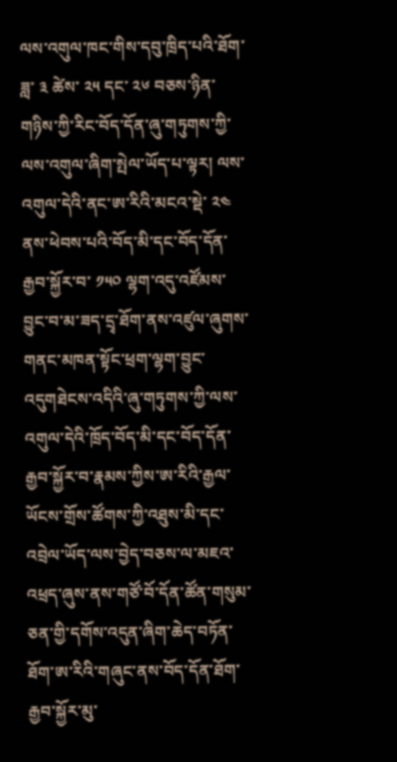ལས་འགུལ་ཁང་གིས་དབུ་ཁྲིད་པའི་ཐོག་ཟླ་ ༣ ཚེས་ ༢༥ དང་ ༢༦ བཅས་ཉིན་གཉིས་ཀྱི་རིང་བོད་དོན་ཞུ་གཏུགས་ཀྱི་ལས་འགུལ་ཞིག་སྤེལ་ཡོད་པ་ལྟར། ལས་འགུལ་དེའི་ནང་ཨ་རིའི་མངའ་སྡེ་ ༢༤ ནས་ཕེབས་པའི་བོད་མི་དང་བོད་དོན་རྒྱབ་སྐྱོར་བ་ ༡༥༠ ལྷག་འདུ་འཛོམས་བྱུང་བ་མ་ཟད་དྲྭ་ཐོག་ནས་འཛུལ་ཞུགས་གནང་མཁན་སྟོང་ཕྲག་ལྷག་བྱུང་འདུགཐེངས་འདིའི་ཞུ་གཏུགས་ཀྱི་ལས་འགུལ་དེའི་ཁྲོད་བོད་མི་དང་བོད་དོན་རྒྱབ་སྐྱོར་བ་རྣམས་ཀྱིས་ཨ་རིའི་རྒྱལ་ཡོངས་གྲོས་ཚོགས་ཀྱི་འཐུས་མི་དང་འབྲེལ་ཡོད་ལས་བྱེད་བཅས་ལ་མཇའ་འཕྲད་ཞུས་ནས་གཙོ་བོ་དོན་ཚོན་གསུམ་ཅན་གྱི་དགོས་འདུན་ཞིག་ཆེད་བཏོན་ཐོག་ཨ་རིའི་གཞུང་ནས་བོད་དོན་ཐོག་རྒྱབ་སྐྱོར་མུ་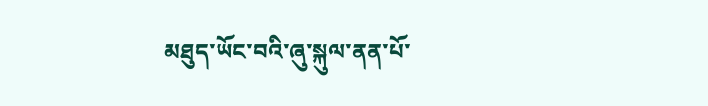མཐུད་ཡོང་བའི་ཞུ་སྐུལ་ནན་པོ་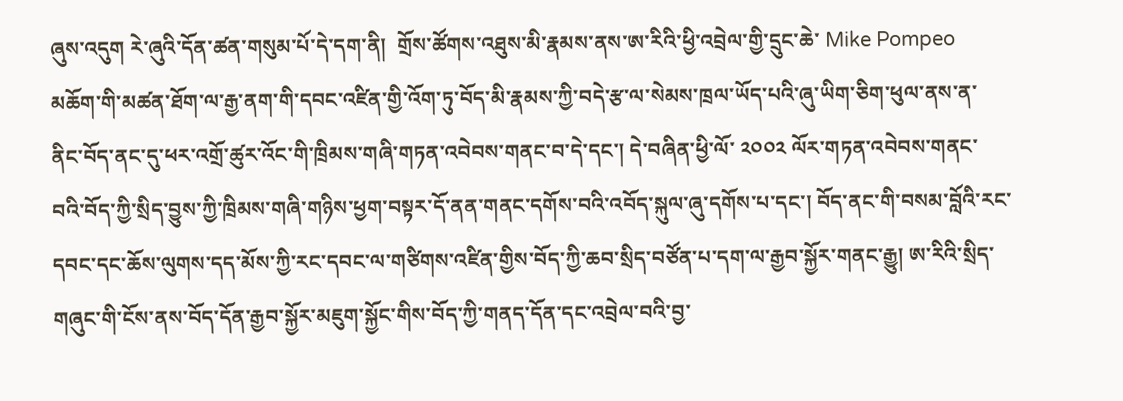ཞུས་འདུག རེ་ཞུའི་དོན་ཚན་གསུམ་པོ་དེ་དག་ནི།  གྲོས་ཚོགས་འཐུས་མི་རྣམས་ནས་ཨ་རིའི་ཕྱི་འབྲེལ་གྱི་དྲུང་ཆེ་ Mike Pompeo མཆོག་གི་མཚན་ཐོག་ལ་རྒྱ་ནག་གི་དབང་འཛིན་གྱི་འོག་ཏུ་བོད་མི་རྣམས་ཀྱི་བདེ་རྩ་ལ་སེམས་ཁྲལ་ཡོད་པའི་ཞུ་ཡིག་ཅིག་ཕུལ་ནས་ན་ནིང་བོད་ནང་དུ་ཕར་འགྲོ་ཚུར་འོང་གི་ཁྲིམས་གཞི་གཏན་འབེབས་གནང་བ་དེ་དང་། དེ་བཞིན་ཕྱི་ལོ་ ༢༠༠༢ ལོར་གཏན་འབེབས་གནང་བའི་བོད་ཀྱི་སྲིད་བྱུས་ཀྱི་ཁྲིམས་གཞི་གཉིས་ཕྱག་བསྟར་དོ་ནན་གནང་དགོས་བའི་འབོད་སྐུལ་ཞུ་དགོས་པ་དང་། བོད་ནང་གི་བསམ་བློའི་རང་དབང་དང་ཆོས་ལུགས་དད་མོས་ཀྱི་རང་དབང་ལ་གཙིགས་འཛིན་གྱིས་བོད་ཀྱི་ཆབ་སྲིད་བཙོན་པ་དག་ལ་རྒྱབ་སྐྱོར་གནང་རྒྱུ། ཨ་རིའི་སྲིད་གཞུང་གི་ངོས་ནས་བོད་དོན་རྒྱབ་སྐྱོར་མཇུག་སྐྱོང་གིས་བོད་ཀྱི་གནད་དོན་དང་འབྲེལ་བའི་བྱ་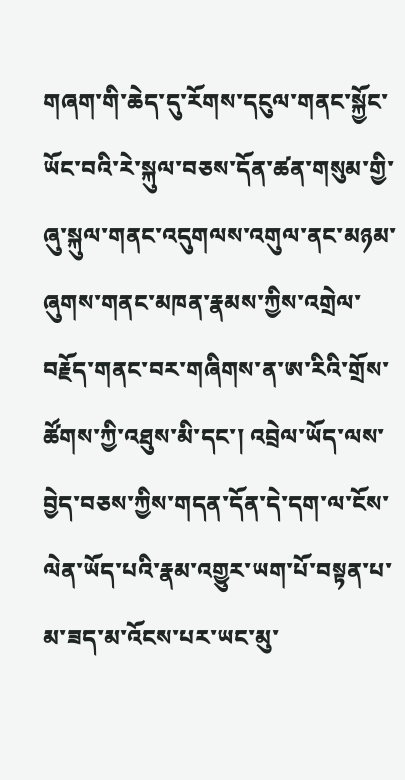གཞག་གི་ཆེད་དུ་རོགས་དངུལ་གནང་སྐྱོང་ཡོང་བའི་རེ་སྐུལ་བཅས་དོན་ཚན་གསུམ་གྱི་ཞུ་སྐུལ་གནང་འདུགལས་འགུལ་ནང་མཉམ་ཞུགས་གནང་མཁན་རྣམས་ཀྱིས་འགྲེལ་བརྗོད་གནང་བར་གཞིགས་ན་ཨ་རིའི་གྲོས་ཚོགས་ཀྱི་འཐུས་མི་དང་། འབྲེལ་ཡོད་ལས་བྱེད་བཅས་ཀྱིས་གདན་དོན་དེ་དག་ལ་ངོས་ལེན་ཡོད་པའི་རྣམ་འགྱུར་ཡག་པོ་བསྟན་པ་མ་ཟད་མ་འོངས་པར་ཡང་མུ་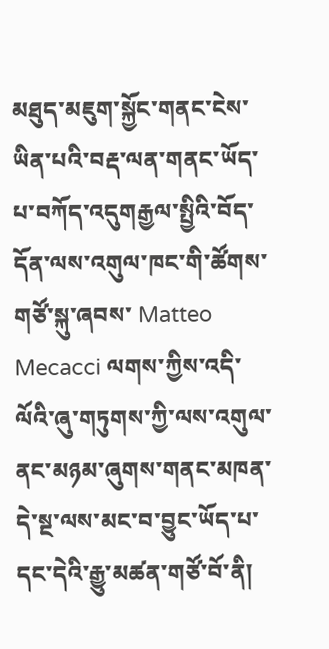མཐུད་མཇུག་སྐྱོང་གནང་ངེས་ཡིན་པའི་བརྡ་ལན་གནང་ཡོད་པ་བཀོད་འདུགརྒྱལ་སྤྱིའི་བོད་དོན་ལས་འགུལ་ཁང་གི་ཚོགས་གཙོ་སྐུ་ཞབས་ Matteo Mecacci ལགས་ཀྱིས་འདི་ལོའི་ཞུ་གཏུགས་ཀྱི་ལས་འགུལ་ནང་མཉམ་ཞུགས་གནང་མཁན་དེ་སྔ་ལས་མང་བ་བྱུང་ཡོད་པ་དང་དེའི་རྒྱུ་མཚན་གཙོ་བོ་ནི།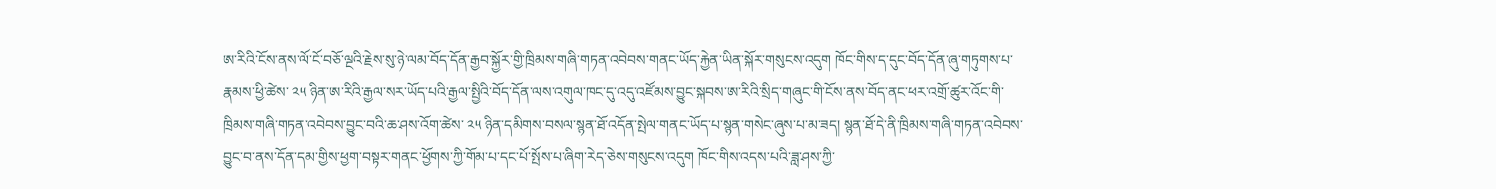ཨ་རིའི་ངོས་ནས་ལོ་ངོ་བཅོ་ལྔའི་རྗེས་སུ་ཉེ་ལམ་བོད་དོན་རྒྱབ་སྐྱོར་གྱི་ཁྲིམས་གཞི་གཏན་འབེབས་གནང་ཡོད་རྐྱེན་ཡིན་སྐོར་གསུངས་འདུག ཁོང་གིས་ད་དུང་བོད་དོན་ཞུ་གཏུགས་པ་རྣམས་ཕྱི་ཚེས་ ༢༥ ཉིན་ཨ་རིའི་རྒྱལ་སར་ཡོད་པའི་རྒྱལ་སྤྱིའི་བོད་དོན་ལས་འགུལ་ཁང་དུ་འདུ་འཛོམས་བྱུང་སྐབས་ཨ་རིའི་སྲིད་གཞུང་གི་ངོས་ནས་བོད་ནང་ཕར་འགྲོ་ཚུར་འོང་གི་ཁྲིམས་གཞི་གཏན་འབེབས་བྱུང་བའི་ཆ་ཤས་འོག་ཚེས་ ༢༥ ཉིན་དམིགས་བསལ་སྙན་ཐོ་འདོན་སྤེལ་གནང་ཡོད་པ་སྙན་གསེང་ཞུས་པ་མ་ཟད། སྙན་ཐོ་དེ་ནི་ཁྲིམས་གཞི་གཏན་འབེབས་བྱུང་བ་ནས་དོན་དམ་གྱིས་ཕྱག་བསྟར་གནང་ཕྱོགས་ཀྱི་གོམ་པ་དང་པོ་སྤོས་པ་ཞིག་རེད་ཅེས་གསུངས་འདུག ཁོང་གིས་འདས་པའི་ཟླ་ཤས་ཀྱི་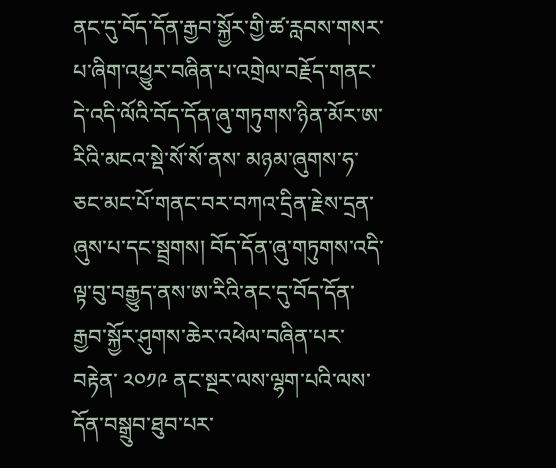ནང་དུ་བོད་དོན་རྒྱབ་སྐྱོར་གྱི་ཚ་རླབས་གསར་པ་ཞིག་འཕྱུར་བཞིན་པ་འགྲེལ་བརྗོད་གནང་དེ་འདི་ལོའི་བོད་དོན་ཞུ་གཏུགས་ཉིན་མོར་ཨ་རིའི་མངའ་སྡེ་སོ་སོ་ནས་ མཉམ་ཞུགས་ཧ་ཅང་མང་པོ་གནང་བར་བཀའ་དྲིན་རྗེས་དྲན་ཞུས་པ་དང་སྦྲགས། བོད་དོན་ཞུ་གཏུགས་འདི་ལྟ་བུ་བརྒྱུད་ནས་ཨ་རིའི་ནང་དུ་བོད་དོན་རྒྱབ་སྐྱོར་ཤུགས་ཆེར་འཕེལ་བཞིན་པར་བརྟེན་ ༢༠༡༩ ནང་སྔར་ལས་ལྷག་པའི་ལས་དོན་བསྒྲུབ་ཐུབ་པར་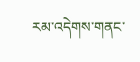རམ་འདེགས་གནང་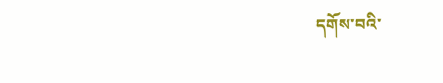དགོས་བའི་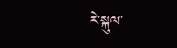རེ་སྐུལ་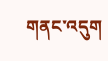གནང་འདུག